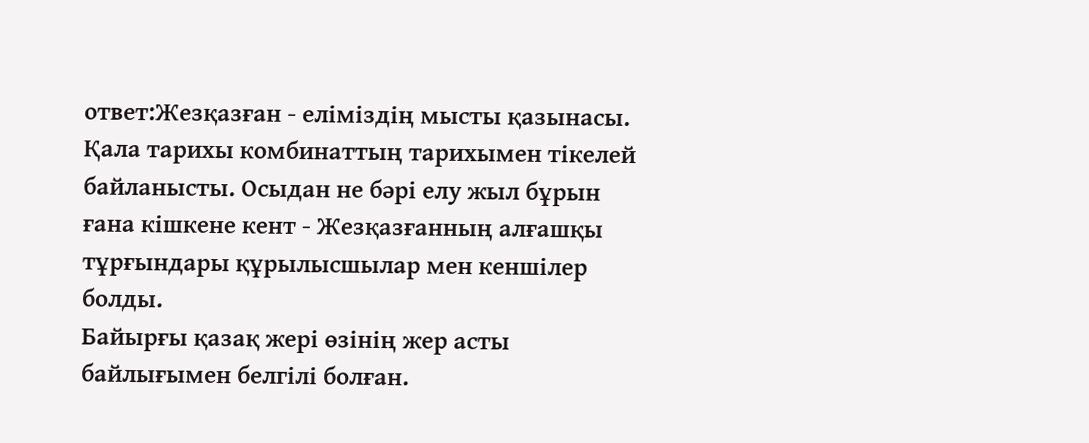ответ:Жезқазған - еліміздің мысты қазынасы. Қала тарихы комбинаттың тарихымен тікелей байланысты. Осыдан не бәрі елу жыл бұрын ғана кішкене кент - Жезқазғанның алғашқы тұрғындары құрылысшылар мен кеншілер болды.
Байырғы қазақ жері өзінің жер асты байлығымен белгілі болған.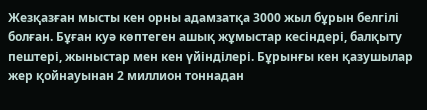Жезқазған мысты кен орны адамзатқа 3000 жыл бұрын белгілі болған. Бұған куә көптеген ашық жұмыстар кесіндері, балқыту пештері, жыныстар мен кен үйінділері. Бұрынғы кен қазушылар жер қойнауынан 2 миллион тоннадан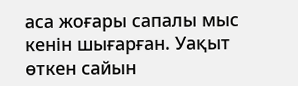аса жоғары сапалы мыс кенін шығарған. Уақыт өткен сайын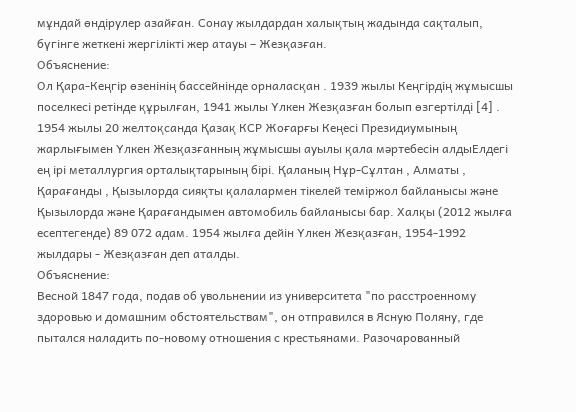мұндай өндірулер азайған. Сонау жылдардан халықтың жадында сақталып, бүгінге жеткені жергілікті жер атауы – Жезқазған.
Объяснение:
Ол Қара-Кеңгір өзенінің бассейнінде орналасқан . 1939 жылы Кеңгірдің жұмысшы поселкесі ретінде құрылған, 1941 жылы Үлкен Жезқазған болып өзгертілді [4] . 1954 жылы 20 желтоқсанда Қазақ КСР Жоғарғы Кеңесі Президиумының жарлығымен Үлкен Жезқазғанның жұмысшы ауылы қала мәртебесін алдыЕлдегі ең ірі металлургия орталықтарының бірі. Қаланың Нұр-Сұлтан , Алматы , Қарағанды , Қызылорда сияқты қалалармен тікелей теміржол байланысы және Қызылорда және Қарағандымен автомобиль байланысы бар. Халқы (2012 жылға есептегенде) 89 072 адам. 1954 жылға дейін Үлкен Жезқазған, 1954-1992 жылдары - Жезқазған деп аталды.
Объяснение:
Весной 1847 года, подав об увольнении из университета "по расстроенному здоровью и домашним обстоятельствам", он отправился в Ясную Поляну, где пытался наладить по-новому отношения с крестьянами. Разочарованный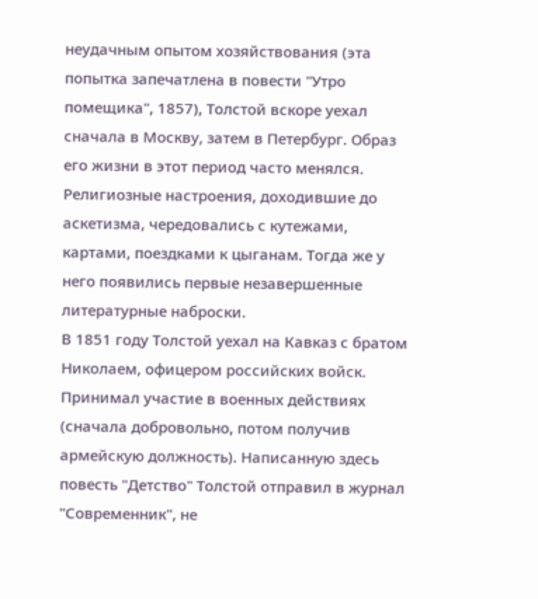неудачным опытом хозяйствования (эта попытка запечатлена в повести "Утро помещика", 1857), Толстой вскоре уехал сначала в Москву, затем в Петербург. Образ его жизни в этот период часто менялся. Религиозные настроения, доходившие до аскетизма, чередовались с кутежами, картами, поездками к цыганам. Тогда же у него появились первые незавершенные литературные наброски.
В 1851 году Толстой уехал на Кавказ с братом Николаем, офицером российских войск. Принимал участие в военных действиях (сначала добровольно, потом получив армейскую должность). Написанную здесь повесть "Детство" Толстой отправил в журнал "Современник", не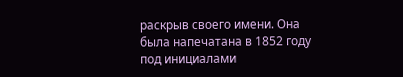раскрыв своего имени. Она была напечатана в 1852 году под инициалами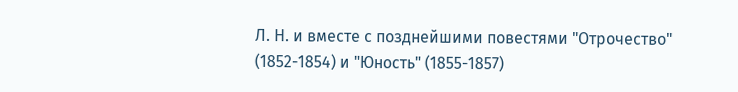Л. Н. и вместе с позднейшими повестями "Отрочество" (1852-1854) и "Юность" (1855-1857)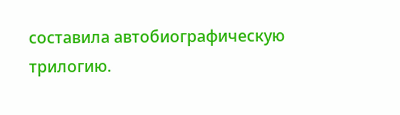составила автобиографическую трилогию.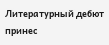Литературный дебют принес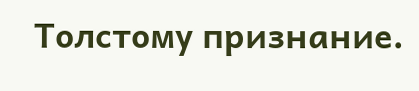Толстому признание.